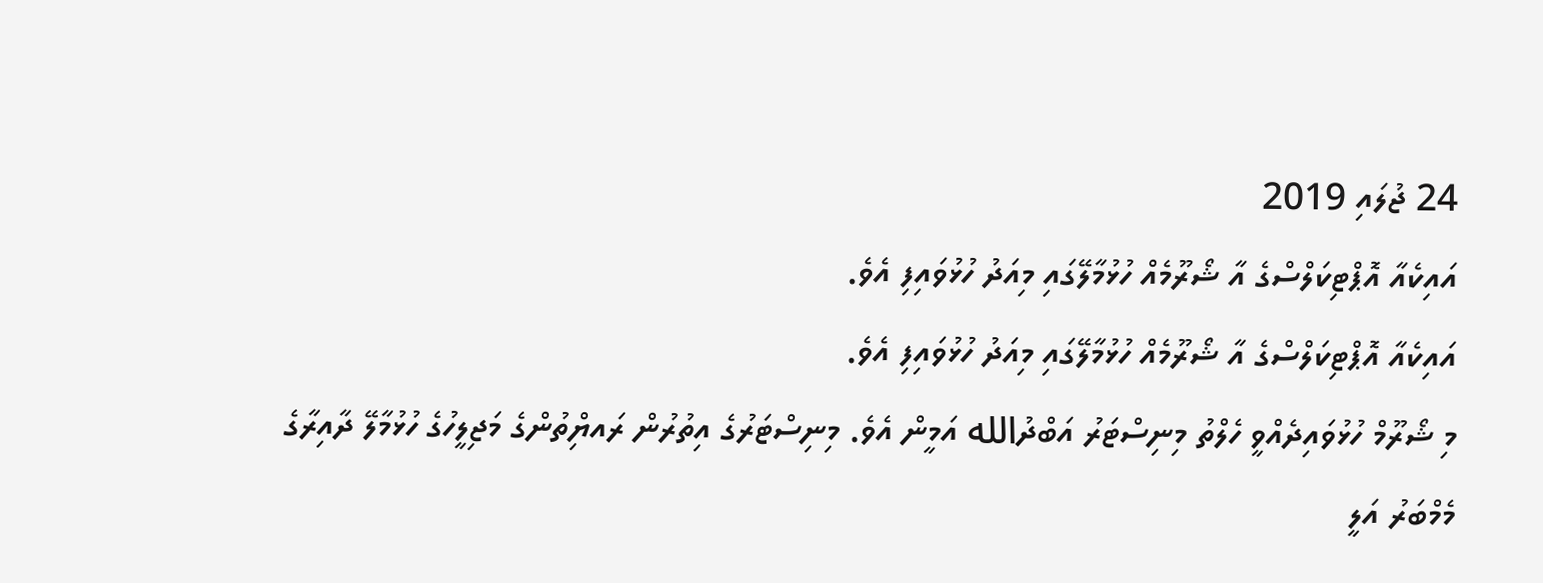24 ޖުލައި 2019
އައިކެއާ އޮޕްޓިކަލްސްގެ އާ ޝޯރޫމެއް ހުޅުމާލޭގައި މިއަދު ހުޅުވައިފި އެވެ.
އައިކެއާ އޮޕްޓިކަލްސްގެ އާ ޝޯރޫމެއް ހުޅުމާލޭގައި މިއަދު ހުޅުވައިފި އެވެ.
މި ޝޯރޫމް ހުޅުވައިދެއްވީ ހެލްތު މިނިސްޓަރު އަބްދުالله އަމީން އެވެ. މިނިސްޓަރުގެ އިތުރުން ރައޔްިތުންގެ މަޖިލީހުގެ ހުޅުމާލޭ ދާއިރާގެ މެމްބަރު އަލީ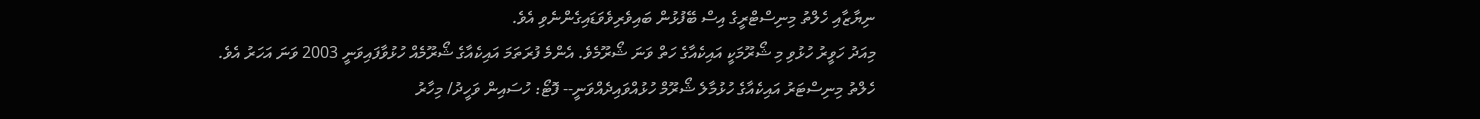ނިޔާޒާއި ހެލްތު މިނިސްޓްރީގެ އިސް ބޭފުޅުން ބައިވެރިވެވަޑައިގެންނެވި އެވެ.
މިއަދު ހަވީރު ހުޅުވި މި ޝޯރޫމަކީ އައިކެއާގެ ހަތް ވަނަ ޝޯރޫމެވެ. އެންމެ ފުރަތަމަ އައިކެއާގެ ޝޯރޫމެއް ހުޅުވާފައިވަނީ 2003 ވަނަ އަހަރު އެވެ.
ހެލްތު މިނިސްޓަރު އައިކެއާގެ ހުޅުމާލެ ޝޯރޫމް ހުޅުއްވައިދެއްވަނީ-- ފޮޓޯ: ހުސައިން ވަހީދު/ މިހާރު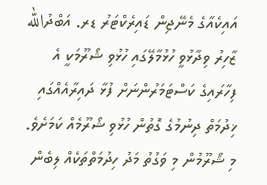އައިކެއާގެ މެނޭޖިން ޑައިރެކްޓަރު ޑރ. އަބްދުالله ޒާހިރު ވިދާޅުވީ ހުޅުމާލޭގައި ހުޅުވި ޝޯރޫމަކީ އެ ފިހާރައިގެ ކަސްޓަމަރުންނަށް ފުޅާ ދައިރާއެއްގައި ޚިދުމަތް ދިނުމުގެ ގޮތުން ހުޅުވި ޝޯރޫމެއް ކަމަށެވެ. މި ޝޯރޫމުން މި ވަގުތު މަދު ހިދުމަތްތަކެއް ލިބެން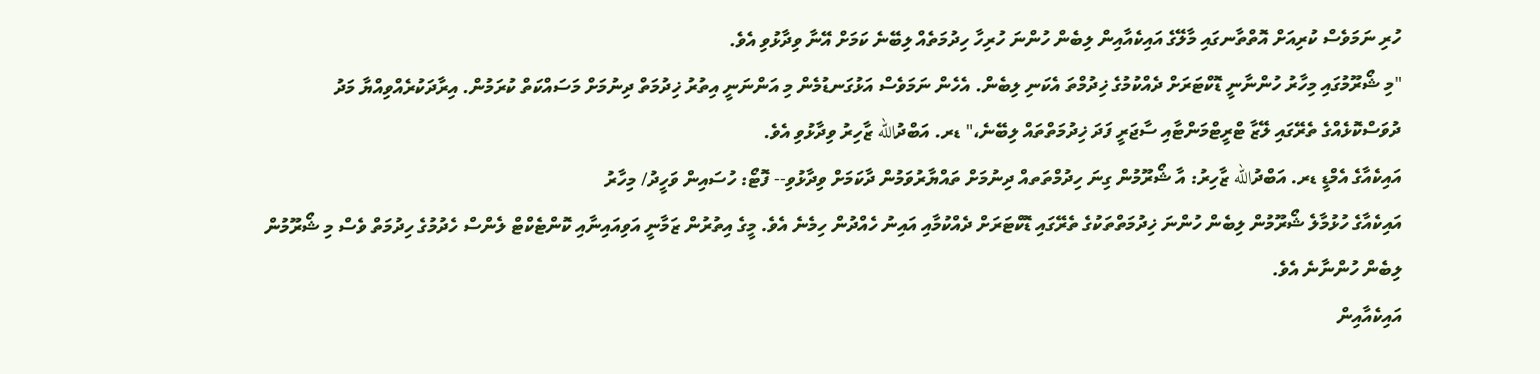ހުރި ނަމަވެސް ކުރިއަށް އޮތްތާނގައި މާލޭގެ އައިކެއާއިން ލިބެން ހުންނަ ހުރިހާ ހިދުމަތެއް ލިބޭނެ ކަމަށް އޭނާ ވިދާޅުވި އެވެ.
"މި ޝޯރޫމުގައި މިހާރު ހުންނާނީ ޑޮކްޓަރަށް ދެއްކުމުގެ ޚިދުމްތަ އެކަނި ލިބެން. އެހެން ނަމަވެސް އަޅުގަނޑުމެން މި އަންނަނީ އިތުރު ޚިދުމަތް ދިނުމަށް މަސައްކަތް ކުރަމުން. އިރާދަކުރެއްވިއްޔާ މަދު ދުވަސްކޮޅެއްގެ ތެރޭގައި ލޭޒާ ޓްރީޓްމަންޓާއި ސާޖަރީ ފަދަ ޚިދުމަތްތައް ލިބޭނެ،" ޑރ. އަބްދުالله ޒާހިރު ވިދާޅުވި އެވެ.
އައިކެއާގެ އެމްޑީ ޑރ. އަބްދުالله ޒާހިރު: އާ ޝޯރޫމުން ގިނަ ހިދުމްތަތއް ދިނުމަށް ތައްޔާރުވަމުން ދާކަމަށް ވިދާޅުވި-- ފޮޓޯ: ހުސައިން ވަހީދު/ މިހާރު
އައިކެއާގެ ހުޅުމާލެ ޝޯރޫމުން ލިބެން ހުންނަ ޚިދުމަތްތަކުގެ ތެރޭގައި ޑޮކްޓަރަށް ދެއްކުމާއި އައިނު ހެއްދުން ހިމެނެ އެވެ. މީގެ އިތުރުން ޒަމާނީ އަވިއައިނާއި ކޮންޓެކްޓް ލެންސް ހެދުމުގެ ހިދުމަތް ވެސް މި ޝޯރޫމުން ލިބެން ހުންނާނެ އެވެ.
އައިކެއާއިން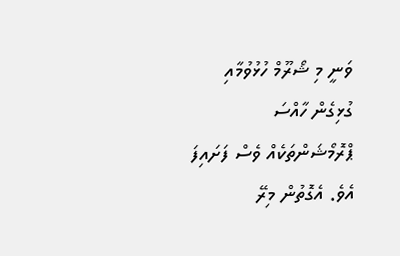ވަނީ މި ޝޯރޫމް ހުޅުވުމާއި ގުޅިގެން ހާއްސަ ޕްރޮމޯޝަންތަކެއް ވެސް ފަށައިފަ އެވެ. އެގޮތުން މިރޭ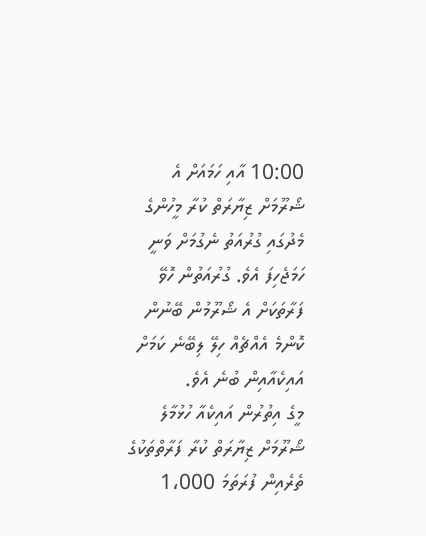10:00 އާއި ހަމައަށް އެ ޝޯރޫމަށް ޒިޔާރަތް ކުރާ މީހުންގެ މެދުގައި ގުރުއަތު ނެގުމަށް ވަނީ ހަމަޖެހިފަ އެވެ. ގުރުއަތުން ހޮވޭ ފަރާތަކަށް އެ ޝޯރޫމުން ބޭނުން ކޮންމެ އެއްޗެއް ހިލޭ ލިބޭނެ ކަމަށް އައިކެއާއިން ބުނެ އެވެ.
މީގެ އިތުރުން އައިކެއާ ހުޅުމާލެ ޝޯރޫމަށް ޒިޔާރަތް ކުރާ ފަރާތްތަކުގެ ތެރެއިން ފުރަތަމަ 1،000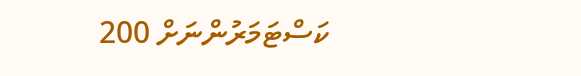ކަސްޓަމަރުންނަށް 200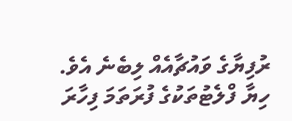ރުފިޔާގެ ވައުޗާއެއް ލިބެނެ އެވެ.
ހިޔާ ފްލެޓުތަކުގެ ފުރަތަމަ ފިހާރަ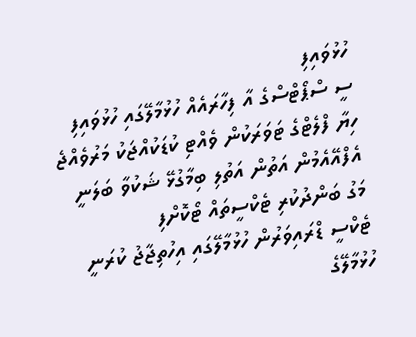ހުޅުވައިފި
ސީ ސްޕޯޓްސްގެ އާ ފިހާރައެއް ހުޅުމާލޭގައި ހުޅުވައިފި
ހިޔާ ފްލެޓްގެ ޓަވަރަކުން ވެއްޓި ކުޑަކުއްޖަކު މަރުވެއްޖެ
އެފްއޭއެމުން އަތުން އަތުލި ބިމާގުޅޭ ޝަކުވާ ބަލަނީ
މަގު ބަންދުކުރި ޓެކްސީތައް ޓޯކޮށްފި
ޓެކްސީ ޑްރައިވަރުން ހުޅުމާލޭގައި އިހުތިޖާޖު ކުރަނީ
ހުޅުމާލޭގެ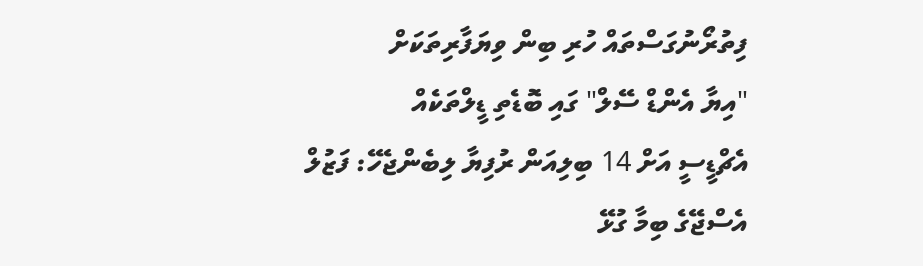ފިތުރޯނުގަސްތައް ހުރި ބިން ވިޔަފާރިތަކަށް
"އިޔާ އެންޑް ސޭލް" ގައި ބޮޑެތި ޑީލްތަކެއް
އެޗްޑީސީ އަށް 14 ބިލިއަން ރުފިޔާ ލިބެންޖެހޭ: ފަޒުލް
އެސްޖޭގެ ބިމާ ގުޅޭ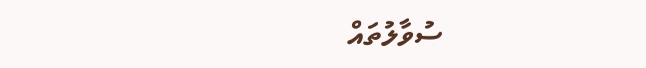ސުވާލުތައް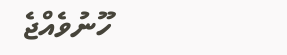ހޫނުވެއްޖެ